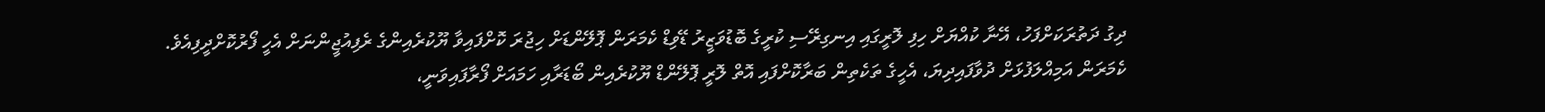ދިގު ދަތުރަކަށްފަހު، އޭނާ ކުއްޔަށް ހިފި ލޮރީގައި އިނގިރޭސި ކުރީގެ ބޮޑުވަޒީރު ޑޭވިޑް ކެމަރަން ޕޮލޭންޑަށް ހިޖުރަ ކޮށްފައިވާ ޔޫކުރެއިންގެ ރެފިއުޖީންނަށް އެހީ ފޯރުކޮށްދީފިއެވެ.
ކެމަރަން އަމިއްލަފުޅަށް ދުވާފައިދިޔަ، އެހީގެ ތަކެތިން ބަރާކޮށްފައި އޮތް ލޮރީ ޕޮލޭންޑް ޔޫކުރެއިން ބޯޑަރާއި ހަމައަށް ފޯރާފައިވަނީ،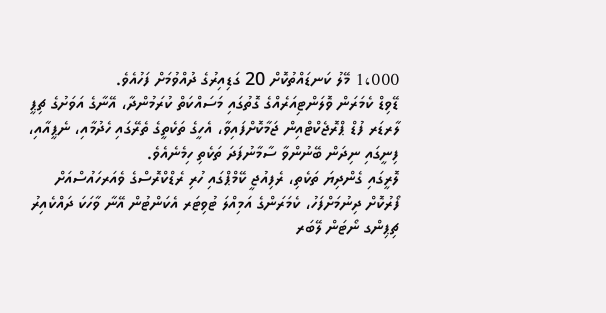1،000 މޭލު ކަނޑައްތުކޮށް 20 ގަޑިއިރުގެ ދުއްވުމަށް ފަހުއެވެ.
ޑޭވިޑް ކެމަރަން ވޮލަންޓިއަރެއްގެ ގޮތުގައި މަސައްކަތް ކުރަމުންދާ، އޭނާގެ އަވަށުގެ ޗިޕީ ލާރޑަރ ފުޑް ޕްރޮޖެކްޓްއިން ޖަމާކޮށްފައިވާ، އެހީގެ ތަކެތީގެ ތެރޭގައި ހެދުމާއި، ނެޕީއާއި، ފިނީގައި ނިދަން ބޭނުންވާ ސާމާނުފަދަ ތަކެތި ހިމެނެއެވެ.
ލޮރީގައި ގެންދިޔަ ތަކެތި، ރެފިއުޖީ ކޭމްޕްގައި ހުރި ރެޑްކްރޮސްގެ ވެއަރހައުސްއަށް ފޯރުކޮށް ދިނުމަށްފަހު، ކެމަރަންގެ އަމިއްލަ ޓުވިޓަރ އެކަންޓުން އޭނާ ވާހަކަ ދައްކެއިރު ޗިޕިންގ ނޯޓަން ލޭބަރ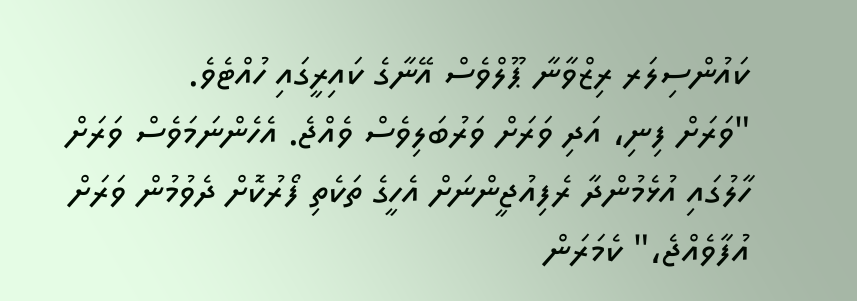ކައުންސިލަރ ރިޒްވާނާ ޕޫލްވެސް އޭނާގެ ކައިރީގައި ހުއްޓެވެ.
"ވަރަށް ފިނި، އަދި ވަރަށް ވަރުބަލިވެސް ވެއްޖެ. އެހެންނަމަވެސް ވަރަށް ހާލުގައި އުޅެމުންދާ ރެފިއުޖީންނަށް އެހީގެ ތަކެތި ފޯރުކޮށް ދެވުމުން ވަރަށް އުފާވެއްޖެ،" ކެމަރަން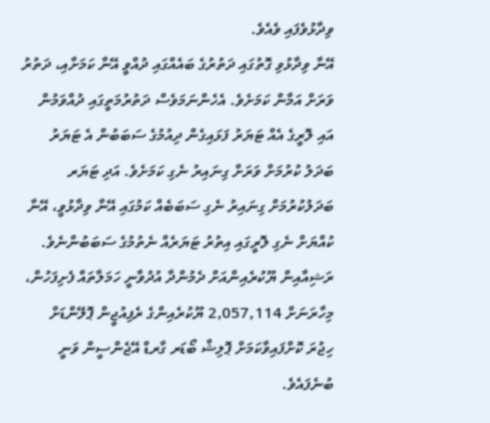ވިދާޅުވެފައި ވެއެވެ.
އޭނާ ވިދާޅުވި ގޮތުގައި ދަތުރުގެ ބައެއްގައި ދުއްވީ އޭނާ ކަމަށާއި، ދަތުރު ވަރަށް އަމާން ކަމަށެވެ. އެހެންނަމަވެސް ދަތުރުމަތީގައި ދުއްވަމުން އައި ލޮރީގެ އެއް ޓަޔަރު ފަޅައިގެން ދިއުމުގެ ސަބަބުން އެ ޓަޔަރު ބަދަލު ކުރުމަށް ވަރަށް ގިނައިރު ނެގި ކަމަށެވެ. އަދި ޓަޔަރ ބަދަލުކުރުމަށް ގިނައިރު ނެގި ސަބަބެއް ކަމުގައި އޭނާ ވިދާޅުވީ، އޭނާ ކުއްޔަށް ނެގި ލޮރީގައި އިތުރު ޓަޔަރެއް ނެތުމުގެ ސަބަބުންނެވެ.
ރަޝިއާއިން ޔޫކުރެއިންއަށް ދެމުންދާ އުދުވާނީ ހަމަލާތައް ފެށިފަހުން، މިހާރަނަށް 2,057,114 ޔޫކުރެއިންގެ ރެފިއުޖީން ޕޮލޭންޑަށް ހިޖުރަ ކޮށްފައިވާކަމަށް ޕޮލިޝް ބޯޑަރ ގާރޑް އޭޖެންސީން ވަނީ ބުނެފައެވެ.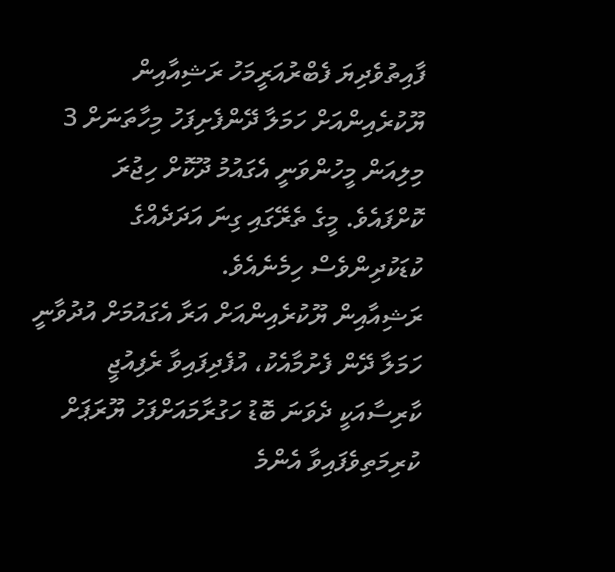ފާއިތުވެދިޔަ ފެބްރުއަރީމަހު ރަޝިއާއިން ޔޫކުރެއިންއަށް ހަމަލާ ދޭންފެށިފަހު މިހާތަނަށް 3 މިލިއަން މީހުންވަނީ އެގައުމު ދޫކޮށް ހިޖުރަ ކޮށްފައެވެ. މީގެ ތެރޭގައި ގިނަ އަދަދެއްގެ ކުޑަކުދިންވެސް ހިމެނެއެވެ.
ރަޝިއާއިން ޔޫކުރެއިންއަށް އަރާ އެގައުމަށް އުދުވާނީ ހަމަލާ ދޭން ފެށުމާއެކު، އުފެދިފައިވާ ރެފިއުޖީ ކާރިސާއަކީ ދެވަނަ ބޮޑު ހަގުރާމައަށްފަހު ޔޫރަޕަށް ކުރިމަތިވެފައިވާ އެންމެ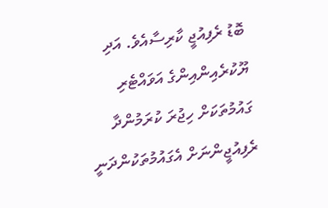ބޮޑު ރެފިއުޖީ ކާރިސާއެވެ. އަދި ޔޫކުރެއިންއިންގެ އަވައްޓެރި ގައުމުތަކަށް ހިޖުރަ ކުރަމުންދާ ރެފިއުޖީންނަށް އެގައުމުތަކުންދަނީ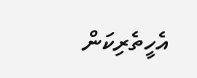އެހީތެރިކަން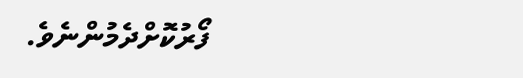ފޯރުކޮށްދެމުންނެވެ.